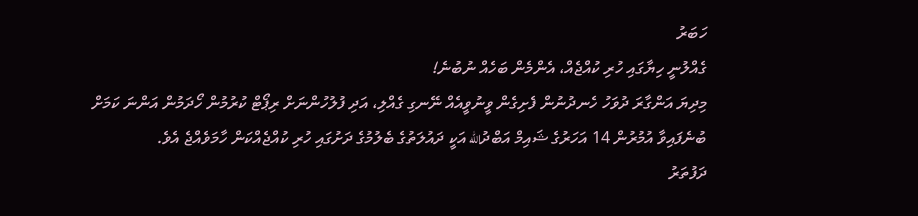ހަބަރު
ގެއްލުނީ ހިޔާގައި ހުރި ކުއްޖެއް، އެންމެން ބަހެއް ނުބުނެ!
މިދިޔަ އަންގާރަ ދުވަހު ހެނދުނުން ފެށިގެން ވީނުވީއެއް ނޭނގި ގެއްލި، އަދި ފުލުހުންނަށް ރިޕޯޓް ކުރުމުން ހޯދަމުން އަންނަ ކަމަށް ބުނެފައިވާ އުމުރުން 14 އަހަރުގެ ޝައިމް އަބްދުالله އަކީ ދައުލަތުގެ ބެލުމުގެ ދަށުގައި ހުރި ކުއްޖެއްކަން ހާމަވެއްޖެ އެވެ.
ދަފުތަރު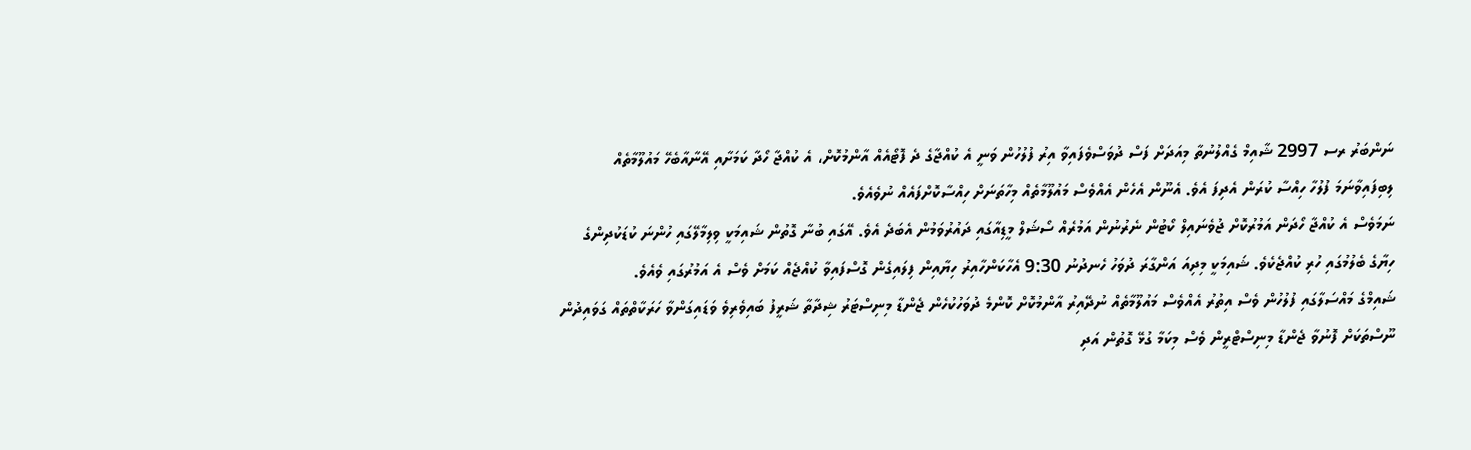ނަންބަރު ރސ 2997 ޝާއިމް ގެއްލުނުތާ މިއަދަށް ފަސް ދުވަސްވެފައިވާ އިރު ފުލުހުން ވަނީ އެ ކުއްޖާގެ ދެ ފޮޓޯއެއް އާންމުކޮށް، އެ ކުއްޖާ ހޯދާ ކަމަށާއި އޭނާއާބެހޭ މައުލޫމާތެއް ލިބިފައިވާނަމަ ފުލުހާ ހިއްސާ ކުރަން އެދިފަ އެވެ. އެނޫން އެހެން އެއްވެސް މައުލޫމާތެއް މިހާތަނަށް ހިއްސާކޮށްފައެއް ނުވެއެވެ.
ނަމަވެސް އެ ކުއްޖާ ހޯދަން އަމުރުކޮށް ޖުވެނައިލް ކޯޓުން ނެރުނުން އަމުރެއް ސޯޝަލް މީޑިއާގައި ދައުރުވަމުން އެބަދެ އެވެ. އޭގައި ބުނާ ގޮތުން ޝައިމަކީ ވިލިމާލޭގައި ހުންނަ ކުޑަކުދިންގެ ހިޔާގެ ބެލުމުގައި ހުރި ކުއްޖެކެވެ. ޝައިމަކީ މިދިއަ އަންގާރަ ދުވަހު ހެނދުނު 9:30 އެހާކަންހާއިރު ހިޔާއިން ފިލައިގެން ގޮސްފައިވާ ކުއްޖެއް ކަމަށް ވެސް އެ އަމުރުގައި ވެއެވެ.
ޝައިމްގެ މައްސަލާގައި ފުލުހުން ވެސް އިތުރު އެއްވެސް މައުލޫމާތެއް ނުދޭއިރު އާންމުކޮށް ކޮންމެ ދުވަހުކުހެން ޖެންޑާ މިނިސްޓަރު ޝިދާތާ ޝަރީފު ބައިވެރިވެ ވަޑައިގަންވާ ހަރަކާތްތައް ގަވައިދުން ނޫސްތަކަށް ފޮނުވާ ޖެންޑާ މިނިސްޓްރީން ވެސް މިކަމާ ގުޅޭ ގޮތުން އަދި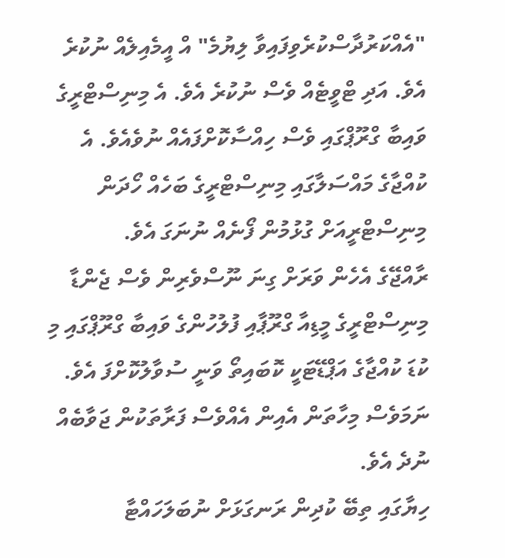"އެއްކަރުދާސްކުރެވިފައިވާ ލިޔުމެ" އް އީމެއިލެއް ނުކުރެ އެވެ. އަދި ޓްވީޓެއް ވެސް ނުކުރެ އެވެ. އެ މިނިސްޓްރީގެ ވައިބާ ގްރޫޕްގައި ވެސް ހިއްސާކޮށްފައެއް ނުވެއެވެ. އެ ކުއްޖާގެ މައްސަލާގައި މިނިސްޓްރީގެ ބަހެއް ހޯދަން މިނިސްޓްރީއަށް ގުޅުމުން ފޯނެއް ނުނަގަ އެވެ.
ރާއްޖޭގެ އެހެން ވަރަށް ގިނަ ނޫސްވެރިން ވެސް ޖެންޑާ މިނިސްޓްރީގެ މީޑިއާ ގްރޫޕާއި ފުލުހުންގެ ވައިބާ ގްރޫޕްގައި މި ކުޑަ ކުއްޖާގެ އަޕްޑޭޓަކީ ކޮބައިތޯ ވަނީ ސުވާލުކޮށްފަ އެވެ. ނަމަވެސް މިހާތަން އެއިން އެއްވެސް ފަރާތަކުން ޖަވާބެއް ނުދެ އެވެ.
ހިޔާގައި ތިބޭ ކުދިން ރަނގަޅަށް ނުބަލަހައްޓާ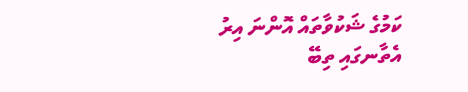ކަމުގެ ޝަކުވާތައް އޮންނަ އިރު އެތާނގައި ތިބޭ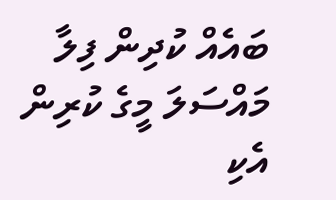ބައެއް ކުދިން ފިލާ މައްސަލަ މީގެ ކުރިން އެކި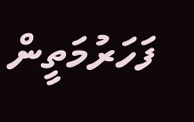ފަހަރުމަތީން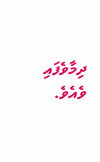ދިމާވެފައި ވެއެވެ.